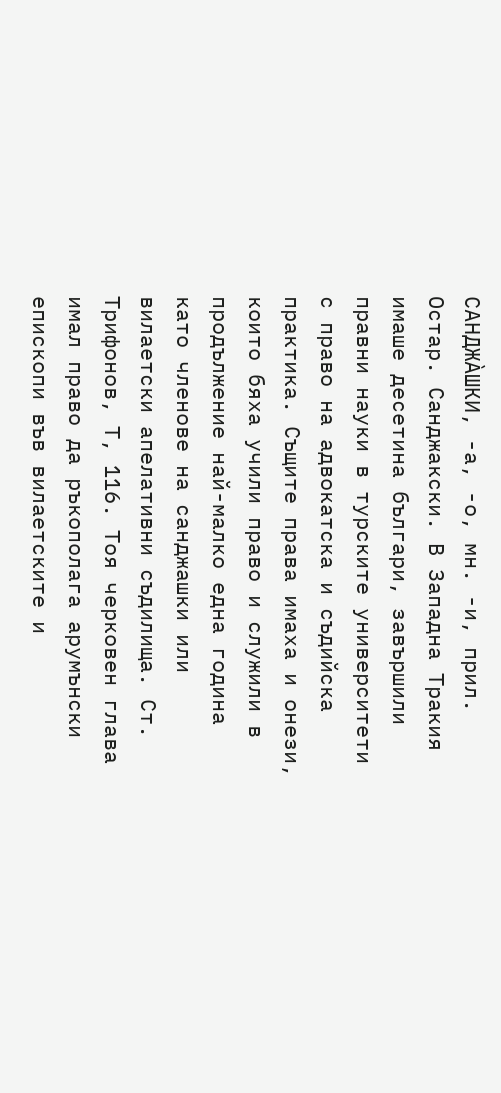САНДЖÀШКИ, -а, -о, мн. -и, прил. Остар. Санджакски. В Западна Тракия имаше десетина българи, завършили правни науки в турските университети с право на адвокатска и съдийска практика. Същите права имаха и онези, които бяха учили право и служили в продължение най-малко една година като членове на санджашки или вилаетски апелативни съдилища. Ст. Трифонов, Т, 116. Тоя черковен глава имал право да ръкополага арумънски епископи във вилаетските и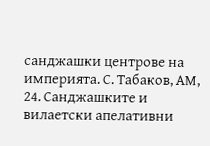санджашки центрове на империята. С. Табаков, АМ, 24. Санджашките и вилаетски апелативни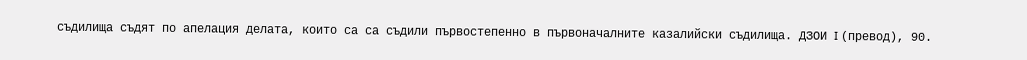съдилища съдят по апелация делата, които са са съдили първостепенно в първоначалните казалийски съдилища. ДЗОИ I (превод), 90.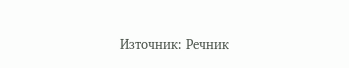Източник: Речник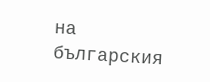на българския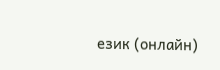език (онлайн)